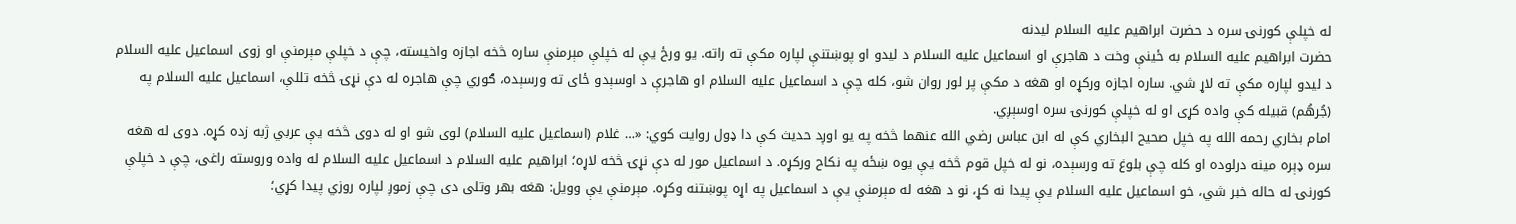له خپلې کورنۍ سره د حضرت ابراهیم عليه السلام لیدنه
حضرت ابراهیم علیه السلام به ځينې وخت د هاجرې او اسماعیل علیه السلام د لیدو او پوښتنې لپاره مکې ته راته. یو ورځ یې له خپلې مېرمنې ساره څخه اجازه واخیسته، چې د خپلې مېرمنې او زوی اسماعیل علیه السلام د لیدو لپاره مکې ته لاړ شي. ساره اجازه ورکړه او هغه د مکې پر لور روان شو، کله چې د اسماعيل عليه السلام او هاجرې د اوسېدو ځای ته ورسېده، ګوري چې هاجره له دې نړۍ څخه تللې، اسماعيل عليه السلام په (جُرهُم) قبيله کې واده کړی او له خپلې کورنۍ سره اوسېږي.
امام بخاري رحمه الله په خپل صحیح البخاري کې له ابن عباس رضي الله عنهما څخه په یو اوږد حدیث کې دا ډول روایت کوي: «… غلام (اسماعیل عليه السلام) لوی شو او له دوی څخه یې عربي ژبه زده کړه. دوی له هغه سره ډېره مینه درلوده او کله چې بلوغ ته ورسېده، نو له خپل قوم څخه یې یوه ښځه په نکاح ورکړه. د اسماعیل مور له دې نړۍ څخه لاړه؛ ابراهیم علیه السلام د اسماعیل علیه السلام له واده وروسته راغی، چې د خپلې کورنۍ له حاله خبر شي، خو اسماعیل علیه السلام یې پيدا نه کړ، نو د هغه له مېرمنې یې د اسماعیل په اړه پوښتنه وکړه. مېرمنې يې وویل: هغه بهر وتلی دی چې زموږ لپاره روزي پیدا کړي؛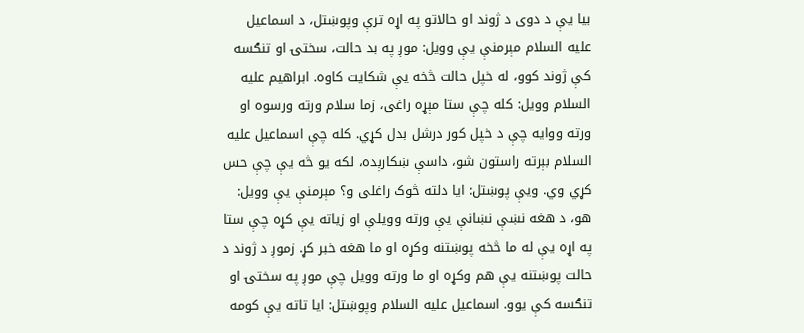بیا یې د دوی د ژوند او حالاتو په اړه ترې وپوښتل، د اسماعيل عليه السلام مېرمنې يې وویل: موږ په بد حالت، سختۍ او تنګسه کې ژوند کوو، له خپل حالت څخه یې شکایت کاوه. ابراهیم عليه السلام وویل: کله چې ستا مېړه راغی، زما سلام ورته ورسوه او ورته ووایه چې د خپل کور درشل بدل کړي. کله چې اسماعیل علیه السلام بېرته راستون شو، داسې ښکارېده، لکه یو څه یې چې حس کړي وي. ویې پوښتل: ایا دلته څوک راغلی و؟ مېرمنې یې وويل: هو، د هغه نښې نښانې يې ورته وويلې او زياته يې کړه چې ستا په اړه یې له ما څخه پوښتنه وکړه او ما هغه خبر کړ. زموږ د ژوند د حالت پوښتنه یې هم وکړه او ما ورته وویل چې موږ په سختۍ او تنګسه کې یوو. اسماعیل علیه السلام وپوښتل: ایا تاته یې کومه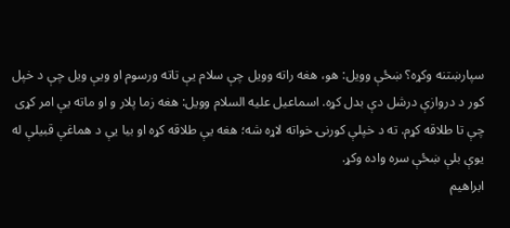سپارښتنه وکړه؟ ښځې وویل: هو، هغه راته وویل چې سلام یې تاته ورسوم او ویې ویل چې د خپل کور د دروازې درشل دې بدل کړه. اسماعیل علیه السلام وویل: هغه زما پلار و او ماته یې امر کړی چې تا طلاقه کړم. ته د خپلې کورنۍ خواته لاړه شه؛ هغه یې طلاقه کړه او بیا یې د هماغې قبیلې له يوې بلې ښځې سره واده وکړ.
ابراهیم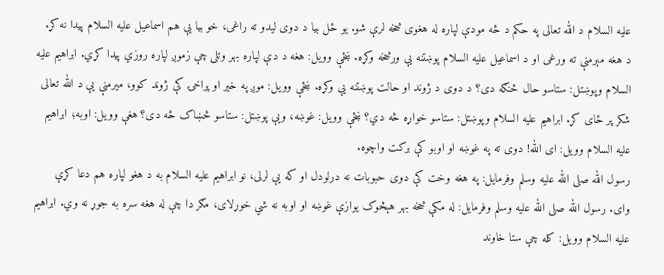علیه السلام د الله تعالی په حکم د څه مودې لپاره له هغوی څخه لرې شو. یو ځل بیا د دوی لیدو ته راغی، خو بيا يې هم اسماعیل علیه السلام پیدا نه کړ. د هغه مېرمنې ته ورغی او د اسماعیل عليه السلام پوښتنه یې ورڅخه وکړه. ښځې وویل: هغه د دې لپاره بهر وتلی چې زموږ لپاره روزي پیدا کړي. ابراهیم علیه السلام وپوښتل: ستاسو حال څنګه دی؟ د دوی د ژوند او حالت پوښتنه یې وکړه. ښځې وویل: موږ په خیر او پراخۍ کې ژوند کوو، میرمنې یې د الله تعالی شکر پر ځای کړ. ابراهیم علیه السلام وپوښتل: ستاسو خواړه څه دي؟ ښځې وویل: غوښه، ویې پوښتل: ستاسو څښاک څه دی؟ هغې وویل: اوبه؛ ابراهیم علیه السلام وویل: ای الله! دوی ته په غوښه او اوبو کې برکت واچوه.
رسول الله صلی الله علیه وسلم وفرمایل: په هغه وخت کې دوی حبوبات نه درلودل او که یې لرلی، نو ابراهیم علیه السلام به د هغو لپاره هم دعا کړې وای. رسول الله صلی الله علیه وسلم وفرمایل: له مکې څخه بهر هېڅوک یوازې غوښه او اوبه نه شي خوړلای، مګر دا چې له هغه سره به جوړ نه وي. ابراهیم علیه السلام وویل: کله چې ستا خاوند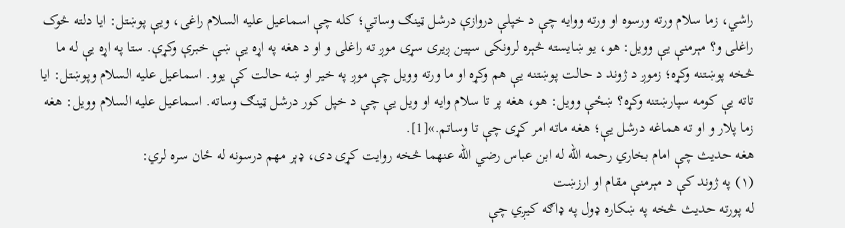راشي، زما سلام ورته ورسوه او ورته ووایه چې د خپلې دروازې درشل ټینګ وساتي؛ کله چې اسماعیل علیه السلام راغی، ویې پوښتل: ایا دلته څوک راغلی و؟ مېرمنې يې وویل: هو، یو ښايسته څېره لرونکی سپين ږيری سړی موږ ته راغلی و او د هغه په اړه یې ښې خبرې وکړې. ستا په اړه یې له ما څخه پوښتنه وکړه؛ زموږ د ژوند د حالت پوښتنه یې هم وکړه او ما ورته وویل چې موږ په خیر او ښه حالت کې یوو. اسماعیل علیه السلام وپوښتل: ایا تاته یې کومه سپارښتنه وکړه؟ ښځې وویل: هو، هغه پر تا سلام وایه او ویل يې چې د خپل کور درشل ټینګ وساته. اسماعیل علیه السلام وویل: هغه زما پلار و او ته هماغه درشل یې؛ هغه ماته امر کړی چې تا وساتم.»[1].
هغه حدیث چې امام بخاري رحمه الله له ابن عباس رضي الله عنهما څخه روایت کړی دی، ډېر مهم درسونه له ځان سره لري:
(۱) په ژوند کې د مېرمنې مقام او ارزښت
له پورته حدیث څخه په ښکاره ډول په ډاګه کیږي چې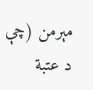مېرمن (چې د عتبة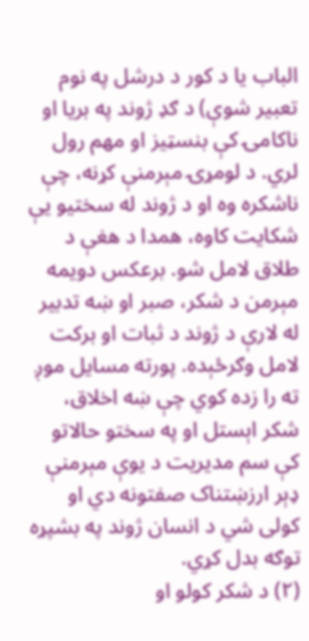الباب یا د کور د درشل په نوم تعبیر شوې) د ګډ ژوند په بریا او ناکامۍ کې بنسټیز او مهم رول لري. د لومړۍ مېرمنې کړنه، چې ناشکره وه او د ژوند له سختیو یې شکایت کاوه، همدا د هغې د طلاق لامل شو. برعکس دویمه مېرمن د شکر، صبر او ښه تدبیر له لارې د ژوند د ثبات او برکت لامل وګرځېده. پورته مسايل موږ ته را زده کوي چې ښه اخلاق، شکر اېستل او په سختو حالاتو کې سم مدیریت د یوې مېرمنې ډېر ارزښتناک صفتونه دي او کولی شي د انسان ژوند په بشپړه توګه بدل کړي.
(۲) د شکر کولو او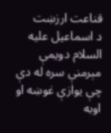قناعت ارزښت
د اسماعیل علیه السلام دویمې مېرمنې سره له دې چې یوازې غوښه او اوبه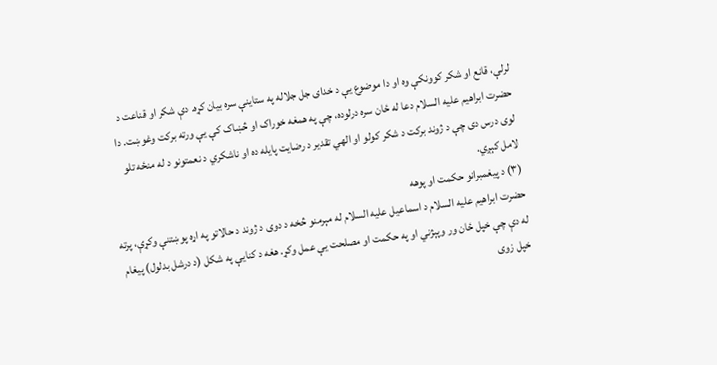لرلې، قانع او شکر کوونکې وه او دا موضوع یې د خدای جل جلاله په ستاینې سره بیان کړه. دې شکر او قناعت د حضرت ابراهیم علیه السلام دعا له ځان سره درلوده، چې په همغه خوراک او څښاک کې یې ورته برکت وغوښت. دا لوی درس دی چې د ژوند برکت د شکر کولو او الهي تقدیر د رضایت پایله ده او ناشکري د نعمتونو د له منځه تلو لامل کېږي.
(۳) د پیغمبرانو حکمت او پوهه
حضرت ابراهیم علیه السلام د اسماعیل علیه السلام له مېرمنو څخه د دوی د ژوند د حالاتو په اړه پوښتنې وکړې، پرته له دې چې خپل ځان ور وپېژني او په حکمت او مصلحت یې عمل وکړ. هغه د کنایې په شکل (د درشل بدلول) پیغام خپل زوی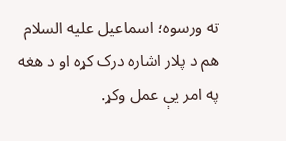ته ورسوه؛ اسماعیل علیه السلام هم د پلار اشاره درک کړه او د هغه په امر یې عمل وکړ.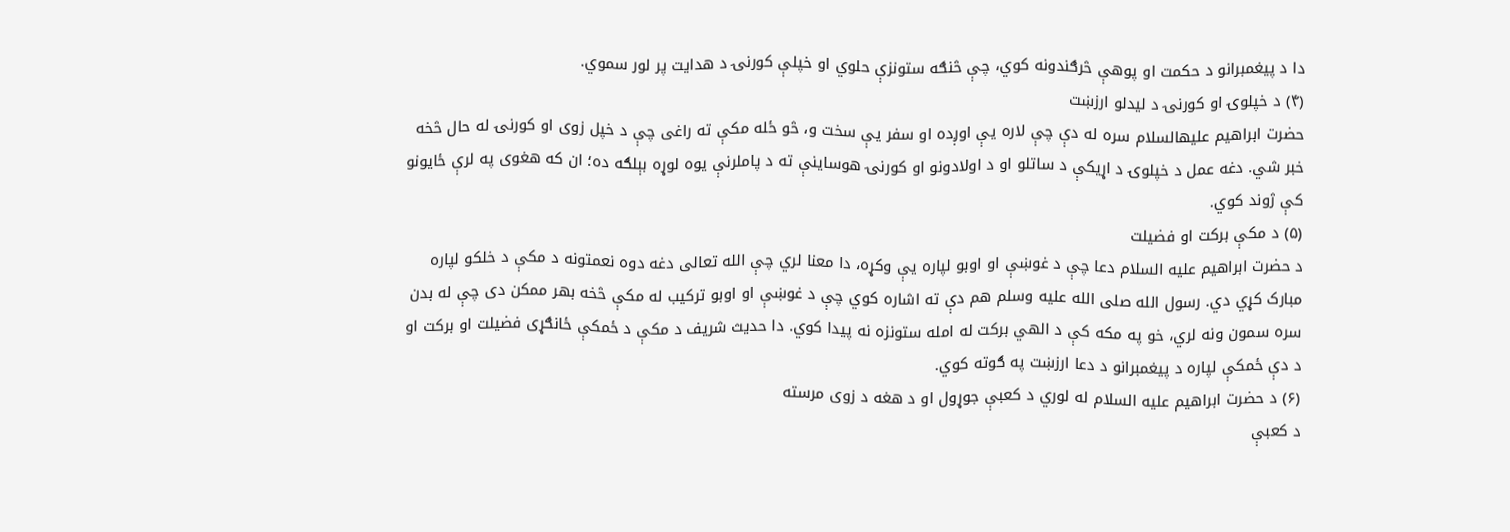دا د پیغمبرانو د حکمت او پوهې څرګندونه کوي، چې څنګه ستونزې حلوي او خپلې کورنۍ د هدایت پر لور سموي.
(۴) د خپلوۍ او کورنۍ د لیدلو ارزښت
حضرت ابراهیم علیهالسلام سره له دې چې لاره یې اوږده او سفر یې سخت و، څو ځله مکې ته راغی چې د خپل زوی او کورنۍ له حال څخه خبر شي. دغه عمل د خپلوۍ د اړیکې د ساتلو او د اولادونو او کورنۍ هوساینې ته د پاملرنې یوه لوړه بېلګه ده؛ ان که هغوی په لرې ځایونو کې ژوند کوي.
(۵) د مکې برکت او فضيلت
د حضرت ابراهیم علیه السلام دعا چې د غوښې او اوبو لپاره یې وکړه، دا معنا لري چې الله تعالی دغه دوه نعمتونه د مکې د خلکو لپاره مبارک کړي دي. رسول الله صلی الله علیه وسلم هم دې ته اشاره کوي چې د غوښې او اوبو ترکیب له مکې څخه بهر ممکن دی چې له بدن سره سمون ونه لري، خو په مکه کې د الهي برکت له امله ستونزه نه پیدا کوي. دا حدیث شريف د مکې د ځمکې ځانګړی فضیلت او برکت او د دې ځمکې لپاره د پیغمبرانو د دعا ارزښت په ګوته کوي.
(۶) د حضرت ابراهیم علیه السلام له لوري د کعبې جوړول او د هغه د زوی مرسته
د کعبې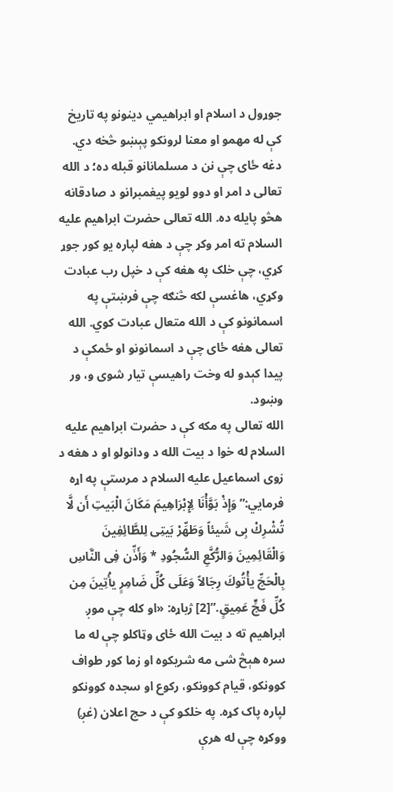جوړول د اسلام او ابراهیمي دینونو په تاریخ کې له مهمو او معنا لرونکو پېښو څخه دي. دغه ځای چې نن د مسلمانانو قبله ده؛ د الله تعالی د امر او دوو لویو پیغمبرانو د صادقانه هڅو پایله ده. الله تعالی حضرت ابراهیم علیه السلام ته امر وکړ چې د هغه لپاره یو کور جوړ کړي، چې خلک په هغه کې د خپل رب عبادت وکړي، هاغسې لکه څنګه چې فرښتې په اسمانونو کې د الله متعال عبادت کوي. الله تعالی هغه ځای چې د اسمانونو او ځمکې د پیدا کېدو له وخت راهیسې تیار شوی و، ور وښود.
الله تعالی په مکه کې د حضرت ابراهیم علیه السلام له خوا د بیت الله د ودانولو او د هغه د زوی اسماعیل علیه السلام د مرستې په اړه فرمايي:”وَإِذْ بَوَّأْنَا لِإِبْرَاهِیمَ مَكَانَ الْبَیتِ أَن لَّا تُشْرِكْ بِی شَیئاً وَطَهِّرْ بَیتِی لِلطَّائِفِینَ وَالْقَائِمِینَ وَالرُّكَّعِ السُّجُودِ * وَأَذِّن فِی النَّاسِ بِالْحَجِّ یأْتُوكَ رِجَالاً وَعَلَى كُلِّ ضَامِرٍ یأْتِینَ مِن كُلِّ فَجٍّ عَمِیقٍ.”[2] ژباړه: «او کله چې موږ ابراهيم ته د بيت الله ځای وټاکلو چې له ما سره هېڅ شی مه شريکوه او زما کور طواف کوونکو، قيام کوونکو، رکوع او سجده کوونکو لپاره پاک کړه. په خلکو کې د حج اعلان (غږ) ووکړه چې له هرې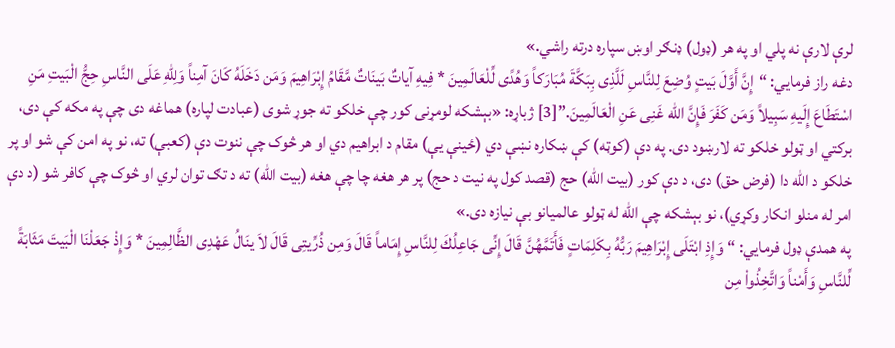لرې لارې نه پلي او په هر (ډول) ډنګر اوښ سپاره درته راشي.»
دغه راز فرمایي: “إِنَّ أَوَّلَ بَیتٍ وُضِعَ لِلنَّاسِ لَلَّذِی بِبَكَّةَ مُبَارَكاً وَهُدًى لِّلْعَالَمِینَ * فِیهِ آیاتٌ بَینَاتٌ مَّقَامُ إِبْرَاهِیمَ وَمَن دَخَلَهُ كَانَ آمِناً وَلِلّهِ عَلَى النَّاسِ حِجُّ الْبَیتِ مَنِ اسْتَطَاعَ إِلَیهِ سَبِیلاً وَمَن كَفَرَ فَإِنَّ الله غَنِی عَنِ الْعَالَمِینَ.”[3] ژباړه: «بېشکه لومړنی کور چې خلکو ته جوړ شوی (عبادت لپاره) هماغه دی چې په مکه کې دی، برکتي او ټولو خلکو ته لارښود دی. په دې (کوټه) کې ښکاره نښې دي (ځينې يې) مقام د ابراهيم دي او هر څوک چې ننوت دې (کعبې) ته، نو په امن کې شو او پر خلکو د الله دا (فرض حق) دی، د دې کور (بيت الله) حج (قصد کول په نيت د حج) پر هر هغه چا چې هغه (بيت الله) ته د تګ توان لري او څوک چې کافر شو (د دې امر له منلو انکار وکړي)، نو بېشکه چې الله له ټولو عالميانو بې نيازه دی.»
په همدې ډول فرمايي: “وَإِذِ ابْتَلَى إِبْرَاهِیمَ رَبُّهُ بِكَلِمَاتٍ فَأَتَمَّهُنَّ قَالَ إِنِّی جَاعِلُكَ لِلنَّاسِ إِمَاماً قَالَ وَمِن ذُرِّیتِی قَالَ لاَ ینَالُ عَهْدِی الظَّالِمِینَ * وَإِذْ جَعَلْنَا الْبَیتَ مَثَابَةً لِّلنَّاسِ وَأَمْناً وَاتَّخِذُواْ مِن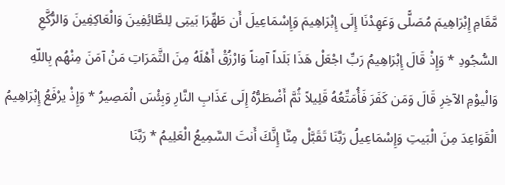مَّقَامِ إِبْرَاهِیمَ مُصَلًّى وَعَهِدْنَا إِلَى إِبْرَاهِیمَ وَإِسْمَاعِیلَ أَن طَهِّرَا بَیتِی لِلطَّائِفِینَ وَالْعَاكِفِینَ وَالرُّكَّعِ السُّجُودِ * وَإِذْ قَالَ إِبْرَاهِیمُ رَبِّ اجْعَلْ هَذَا بَلَداً آمِناً وَارْزُقْ أَهْلَهُ مِنَ الثَّمَرَاتِ مَنْ آمَنَ مِنْهُم بِاللّهِ وَالْیوْمِ الآخِرِ قَالَ وَمَن كَفَرَ فَأُمَتِّعُهُ قَلِیلاً ثُمَّ أَضْطَرُّهُ إِلَى عَذَابِ النَّارِ وَبِئْسَ الْمَصِیرُ * وَإِذْ یرْفَعُ إِبْرَاهِیمُ الْقَوَاعِدَ مِنَ الْبَیتِ وَإِسْمَاعِیلُ رَبَّنَا تَقَبَّلْ مِنَّا إِنَّكَ أَنتَ السَّمِیعُ الْعَلِیمُ * رَبَّنَا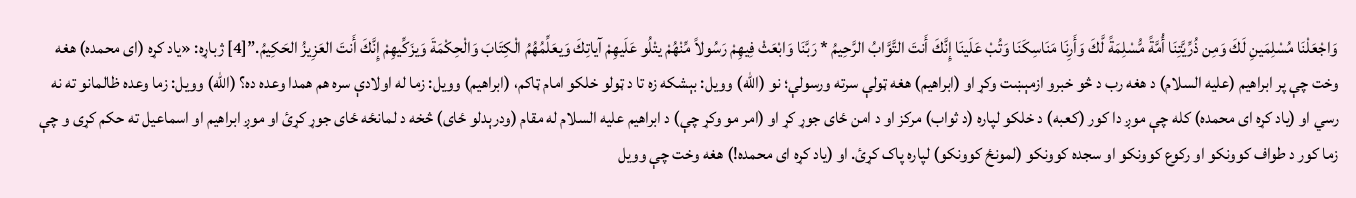وَاجْعَلْنَا مُسْلِمَینِ لَكَ وَمِن ذُرِّیَّتِنَا أُمَّةً مُّسْلِمَةً لَّكَ وَأَرِنَا مَنَاسِكَنَا وَتُبْ عَلَینَا إِنَّكَ أَنتَ التَّوَّابُ الرَّحِیمُ * رَبَّنَا وَابْعَثْ فِیهِمْ رَسُولاً مِّنْهُمْ یتْلُو عَلَیهِمْ آیاتِكَ وَیعَلِّمُهُمُ الْكِتَابَ وَالْحِكْمَةَ وَیزَكِّیهِمْ إِنَّكَ أَنتَ العَزِیزُ الحَكِیمُ.”[4] ژباړه: «ياد کړه (ای محمده) هغه وخت چې پر ابراهيم (عليه السلام) د هغه رب د څو خبرو ازمېښت وکړ او (ابراهيم) هغه ټولې سرته ورسولې؛ نو (الله) وويل: بېشکه زه تا د ټولو خلکو امام ټاکم، (ابراهيم) وويل: زما له اولادې سره هم همدا وعده ده؟ (الله) وويل: زما وعده ظالمانو ته نه رسي او (ياد کړه ای محمده) کله چې موږ دا کور (کعبه) د خلکو لپاره (د ثواب) مرکز او د امن ځای جوړ کړ او (امر مو وکړ چې) د ابراهيم عليه السلام له مقام (ودرېدلو ځای) څخه د لمانځه ځای جوړ کړئ او موږ ابراهيم او اسماعيل ته حکم کړی و چې زما کور د طواف کوونکو او رکوع کوونکو او سجده کوونکو (لمونځ کوونکو) لپاره پاک کړئ. او (ياد کړه ای محمده!) هغه وخت چې وويل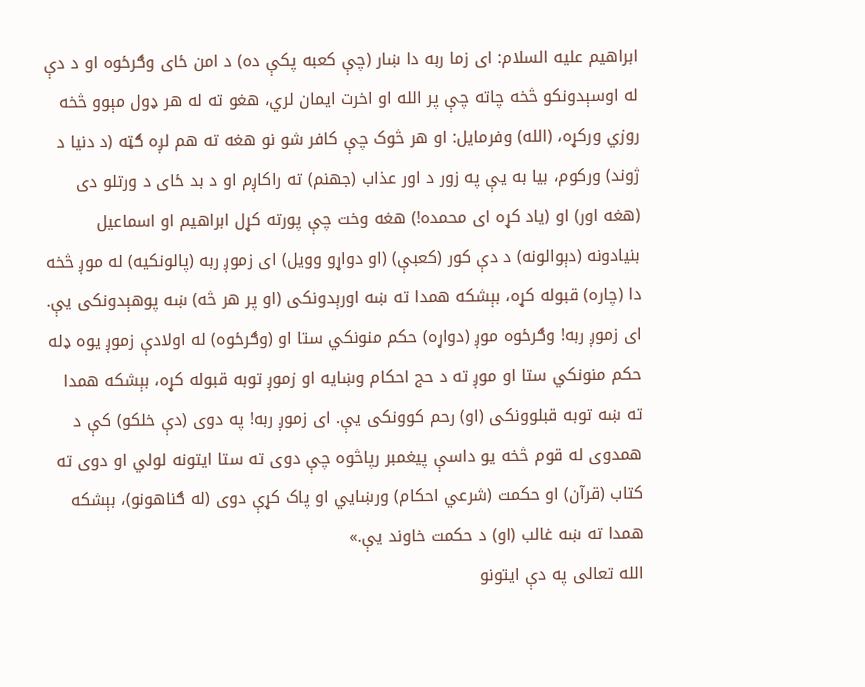ابراهيم عليه السلام: ای زما ربه دا ښار (چې کعبه پکې ده) د امن ځای وګرځوه او د دې له اوسېدونکو څخه چاته چې پر الله او اخرت ايمان لري، هغو ته له هر ډول مېوو څخه روزي ورکړه، (الله) وفرمايل: او هر څوک چې کافر شو نو هغه ته هم لږه ګټه (د دنيا د ژوند) ورکوم، بيا به يې په زور د اور عذاب (جهنم) ته راکاږم او د بد ځای د ورتلو دی (هغه اور) او (ياد کړه ای محمده!) هغه وخت چې پورته کړل ابراهيم او اسماعيل بنيادونه (دېوالونه) د دې کور (کعبې) (او دواړو وويل) ای زموږ ربه (پالونکيه) له موږ څخه دا (چاره) قبوله کړه، بېشکه همدا ته ښه اورېدونکی (او پر هر څه) ښه پوهېدونکی يې. ای زموږ ربه! وګرځوه موږ (دواړه) حکم منونکي ستا او (وګرځوه) له اولادې زموږ يوه ډله حکم منونکي ستا او موږ ته د حج احکام وښايه او زموږ توبه قبوله کړه، بېشکه همدا ته ښه توبه قبلوونکی (او) رحم کوونکی یې. ای زموږ ربه! په دوی (دې خلکو) کې د همدوی له قوم څخه يو داسې پيغمبر رپاڅوه چې دوی ته ستا ايتونه لولي او دوی ته کتاب (قرآن) او حکمت (شرعي احکام) ورښايي او پاک کړې دوی (له ګناهونو)، بېشکه همدا ته ښه غالب (او) د حکمت خاوند يې.»
الله تعالی په دې ایتونو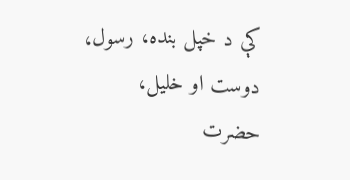کې د خپل بنده، رسول، دوست او خلیل، حضرت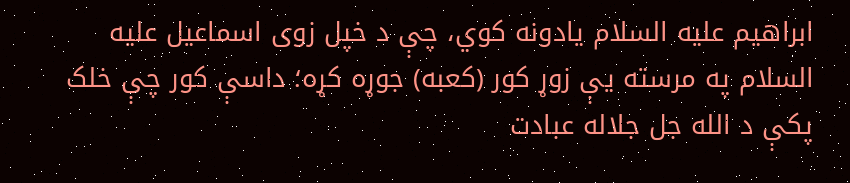ابراهیم علیه السلام یادونه کوي، چې د خپل زوی اسماعیل علیه السلام په مرسته یې زوړ کور (کعبه) جوړه کړه؛ داسې کور چې خلک پکې د الله جل جلاله عبادت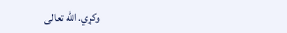وکړي. الله تعالی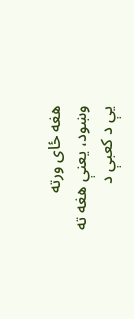هغه ځای ورته وښود، یعنې هغه ته یې د کعبې د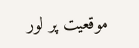موقعیت پر لور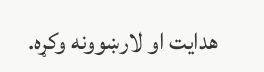هدایت او لارښوونه وکړه.